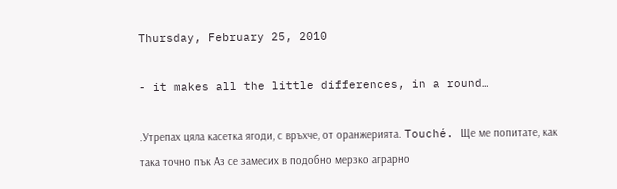Thursday, February 25, 2010

- it makes all the little differences, in a round…

.Утрeпах цяла касетка ягоди, с връхче, от оранжерията. Touché. Ще ме попитате, как така точно пък Аз се замесих в подобно мерзко аграрно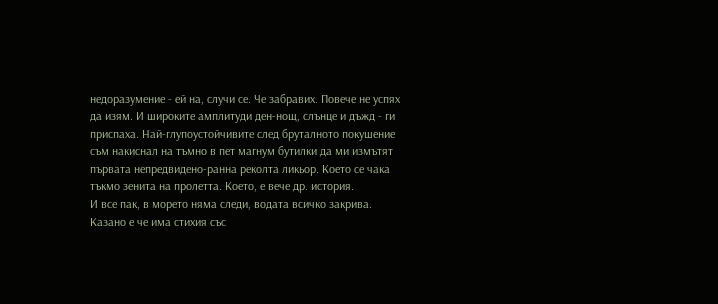недоразумение - ей на, случи се. Че забравих. Повече не успях да изям. И широките амплитуди ден-нощ, слънце и дъжд - ги приспаха. Най-глупоустойчивите след бруталното покушение съм накиснал на тъмно в пет магнум бутилки да ми измътят първата непредвидено-ранна реколта ликьор. Което се чака тъкмо зенита на пролетта. Което, е вече др. история.
И все пак, в морето няма следи, водата всичко закрива. Казано е че има стихия със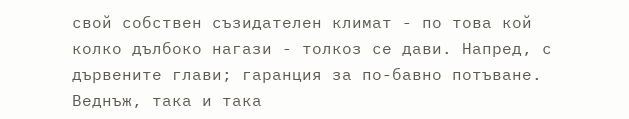свой собствен съзидателен климат - по това кой колко дълбоко нагази - толкоз се дави. Напред, с дървените глави; гаранция за по-бавно потъване.
Веднъж, така и така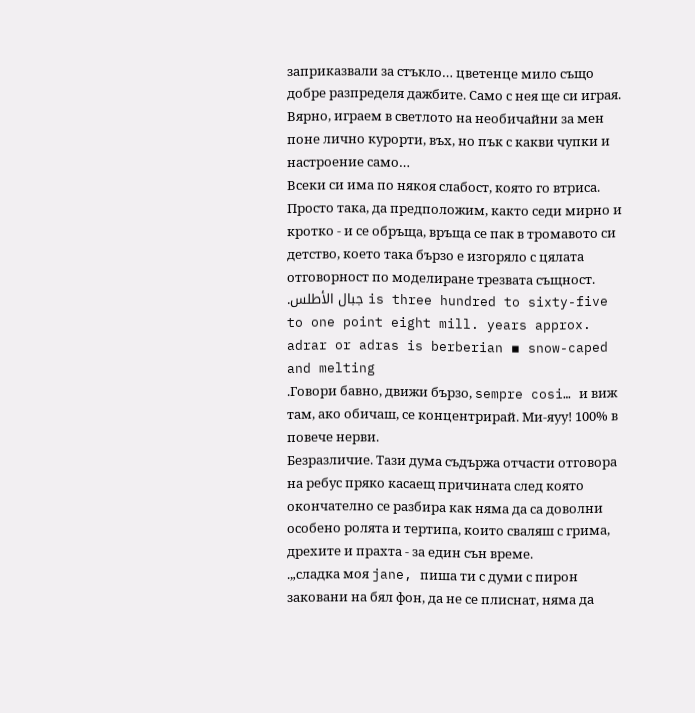заприказвали за стъкло… цветенце мило също добре разпределя дажбите. Само с нея ще си играя. Вярно, играем в светлото на необичайни за мен поне лично курорти, въх, но пък с какви чупки и настроение само…
Всеки си има по някоя слабост, която го втриса. Просто така, да предположим, както седи мирно и кротко - и се обръща, връща се пак в тромавото си детство, което така бързо е изгоряло с цялата отговорност по моделиране трезвата същност.
.جبال الأطلس is three hundred to sixty-five to one point eight mill. years approx. adrar or adras is berberian ▪ snow-caped and melting
.Говори бавно, движи бързо, sempre cosi… и виж там, ако обичаш, се концентрирай. Ми-яуу! 100% в повече нерви.
Безразличие. Тази дума съдържа отчасти отговора на ребус пряко касаещ причината след която окончателно се разбира как няма да са доволни особено ролята и тертипа, които сваляш с грима, дрехите и прахта - за един сън време.
.„сладка моя jane, пиша ти с думи с пирон заковани на бял фон, да не се плиснат, няма да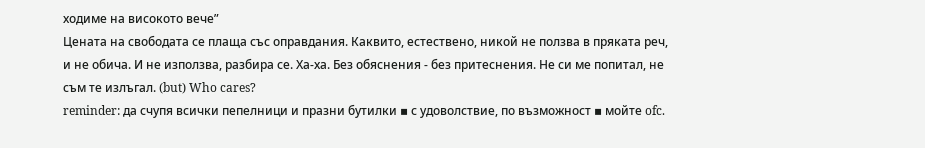ходиме на високото вече”
Цената на свободата се плаща със оправдания. Каквито, естествено, никой не ползва в пряката реч, и не обича. И не използва, разбира се. Ха-ха. Без обяснения - без притеснения. Не си ме попитал, не съм те излъгал. (but) Who cares?
reminder: да счупя всички пепелници и празни бутилки ▪ с удоволствие, по възможност ▪ мойте ofc.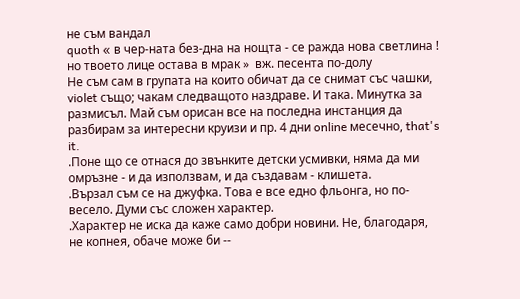не съм вандал
quoth « в чер-ната без-дна на нощта - се ражда нова светлина ! но твоето лице остава в мрак »  вж. песента по-долу
Не съм сам в групата на които обичат да се снимат със чашки, violet също; чакам следващото наздраве. И така. Минутка за размисъл. Май съм орисан все на последна инстанция да разбирам за интересни круизи и пр. 4 дни online месечно, that's it.
.Поне що се отнася до звънките детски усмивки, няма да ми омръзне - и да използвам, и да създавам - клишета.
.Вързал съм се на джуфка. Това е все едно фльонга, но по-весело. Думи със сложен характер.
.Характер не иска да каже само добри новини. Не, благодаря, не копнея, обаче може би --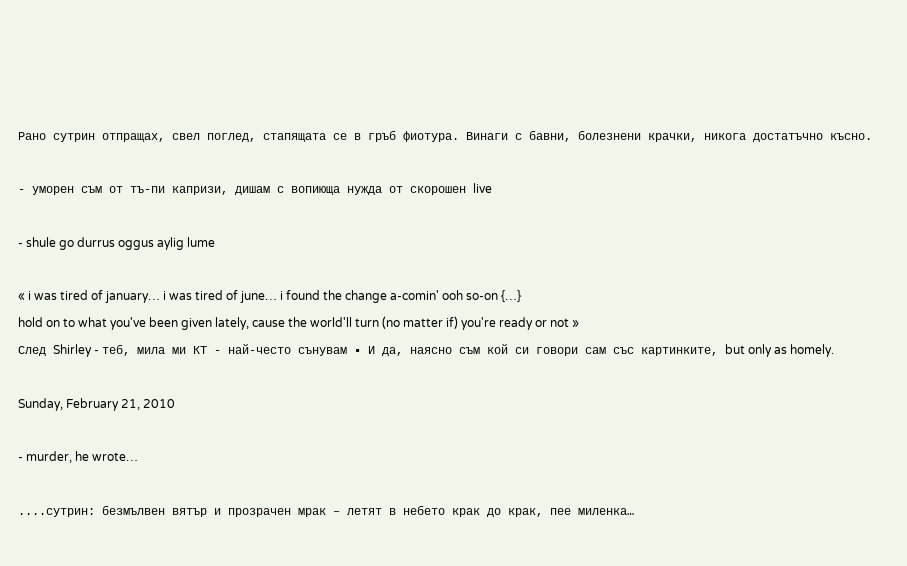Рано сутрин отпращах, свел поглед, стапящaта сe в гръб фиотура. Винаги с бавни, болезнени крачки, никога достатъчно късно.

- уморен съм от тъ-пи капризи, дишам с вопиюща нужда от скорошен live

- shule go durrus oggus aylig lume

« i was tired of january… i was tired of june… i found the change a-comin' ooh so-on {…}
hold on to what you've been given lately, cause the world'll turn (no matter if) you're ready or not »
След Shirley - теб, мила ми КТ - най-често сънувам ▪ И да, наясно съм кой си говори сам със картинките, but only as homely.

Sunday, February 21, 2010

- murder, he wrote…

....сутрин: безмълвен вятър и прозрачен мрак – летят в небето крак до крак, пее миленка…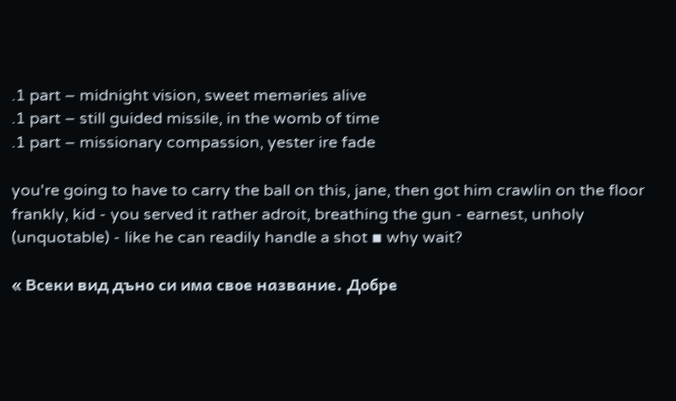.1 part – midnight vision, sweet meməries alive
.1 part – still guided missile, in the womb of time
.1 part – missionary compassion, yester ire fade

you're going to have to carry the ball on this, jane, then got him crawlin on the floor
frankly, kid - you served it rather adroit, breathing the gun - earnest, unholy (unquotable) - like he can readily handle a shot ▪ why wait?

« Всеки вид дъно си има свое название. Добре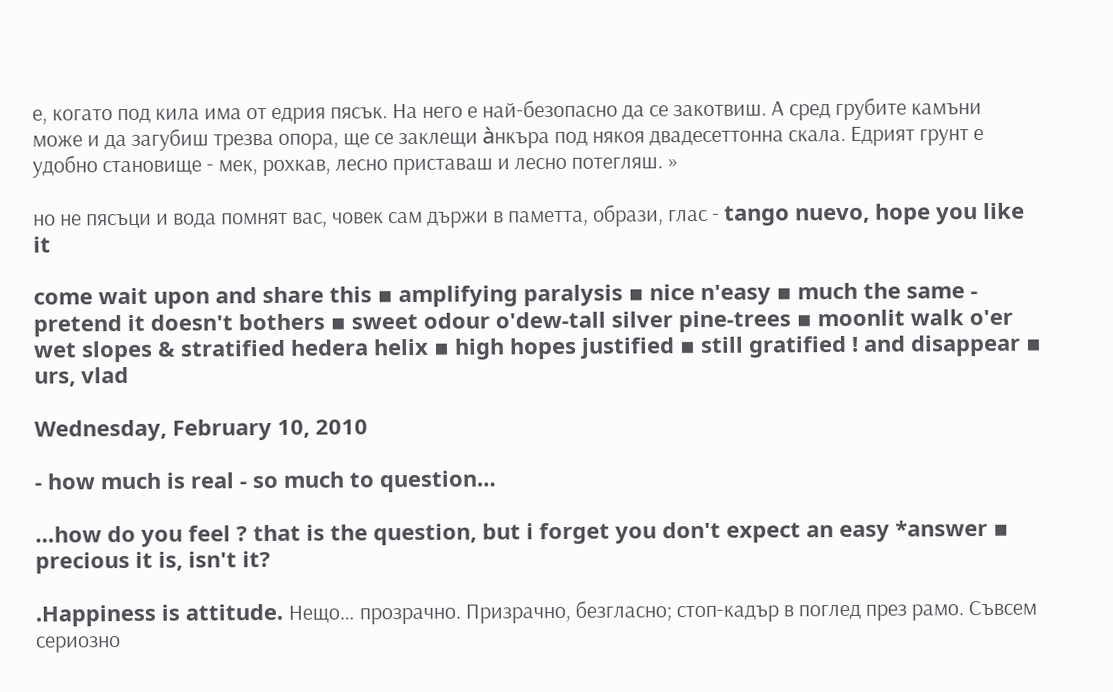е, когато под кила има от едрия пясък. На него е най-безопасно да се закотвиш. А сред грубите камъни може и да загубиш трезва опора, ще се заклещи àнкъра под някоя двадесеттонна скала. Едрият грунт е удобно становище - мек, рохкав, лесно приставаш и лесно потегляш. »

но не пясъци и вода помнят вас, човек сам държи в паметта, образи, глас - tango nuevo, hope you like it

come wait upon and share this ▪ amplifying paralysis ▪ nice n'easy ▪ much the same - pretend it doesn't bothers ▪ sweet odour o'dew-tall silver pine-trees ▪ moonlit walk o'er wet slopes & stratified hedera helix ▪ high hopes justified ▪ still gratified ! and disappear ▪ urs, vlad

Wednesday, February 10, 2010

- how much is real - so much to question…

…how do you feel ? that is the question, but i forget you don't expect an easy *answer ▪ precious it is, isn't it?

.Happiness is attitude. Нещо… прозрачно. Призрачно, безгласно; стоп-кадър в поглед през рамо. Съвсем сериозно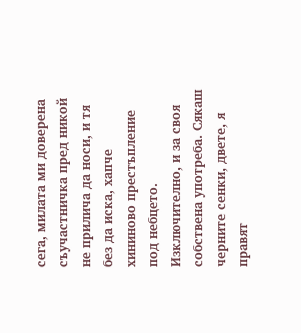сега, милата ми доверена съучастничка пред никой не прилича да носи, и тя без да иска, хапче хининово престъпление под небцето. Изключително, и за своя собствена употреба. Сякаш черните сенки, двете, я правят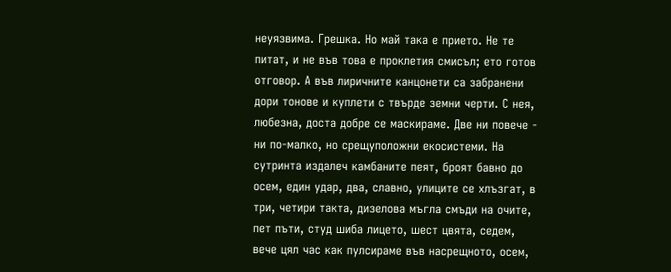неуязвима. Грешка. Но май така е прието. Не те питат, и не във това е проклетия смисъл; ето готов отговор. А във лиричните канцонети са забранени дори тонове и куплети с твърде земни черти. С нея, любезна, доста добре се маскираме. Две ни повече - ни по-малко, но срещуположни екосистеми. На сутринта издалеч камбаните пеят, броят бавно до осем, един удар, два, славно, улиците се хлъзгат, в три, четири такта, дизелова мъгла смъди на очите, пет пъти, студ шиба лицето, шест цвята, седем, вече цял час как пулсираме във насрещното, осем,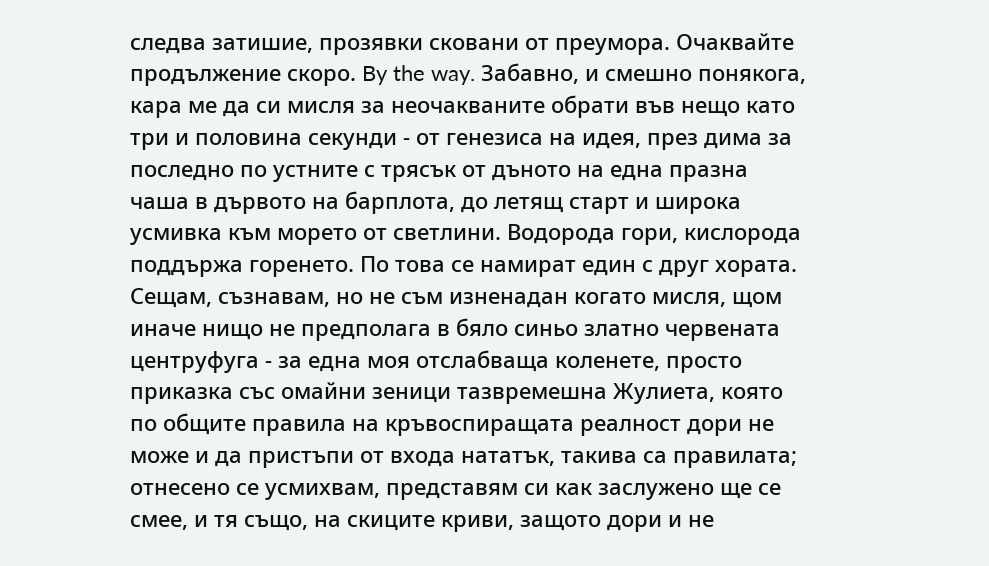следва затишие, прозявки сковани от преумора. Очаквайте продължение скоро. By the way. Забавно, и смешно понякога, кара ме да си мисля за неочакваните обрати във нещо като три и половина секунди - от генезиса на идея, през дима за последно по устните с трясък от дъното на една празна чаша в дървото на барплота, до летящ старт и широка усмивка към морето от светлини. Водорода гори, кислорода поддържа горенето. По това се намират един с друг хората. Сещам, съзнавам, но не съм изненадан когато мисля, щом иначе нищо не предполага в бяло синьо златно червената центруфуга - за една моя отслабваща коленете, просто приказка със омайни зеници тазвремешна Жулиета, която по общите правила на кръвоспиращата реалност дори не може и да пристъпи от входа нататък, такива са правилата; отнесено се усмихвам, представям си как заслужено ще се смее, и тя също, на скиците криви, защото дори и не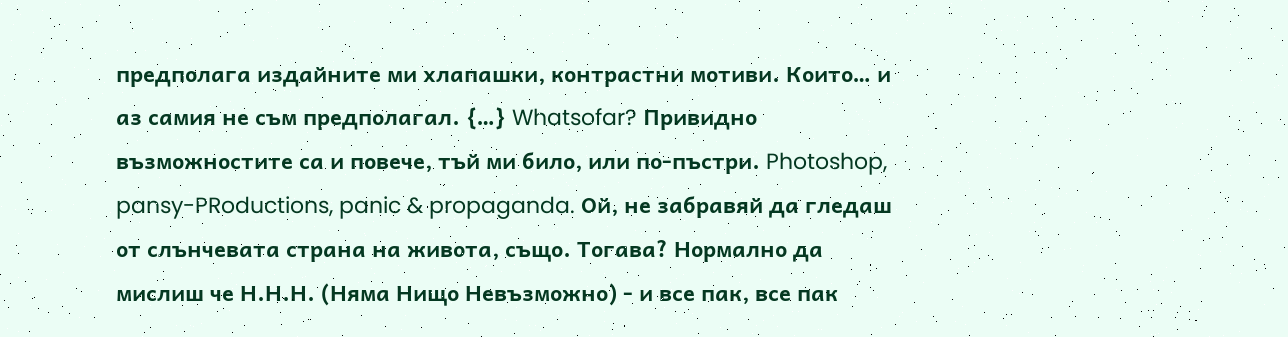предполага издайните ми хлапашки, контрастни мотиви. Които… и аз самия не съм предполагал. {…} Whatsofar? Привидно възможностите са и повече, тъй ми било, или по-пъстри. Photoshop, pansy-PRoductions, panic & propaganda. Ой, не забравяй да гледаш от слънчевата страна на живота, също. Тогава? Нормално да мислиш че Н.Н.Н. (Няма Нищо Невъзможно) - и все пак, все пак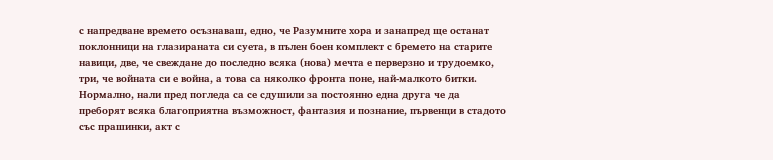с напредване времето осъзнаваш, едно, че Разумните хора и занапред ще останат поклонници на глазираната си суета, в пълен боен комплект с бремето на старите навици, две, че свеждане до последно всяка (нова) мечта е перверзно и трудоемко, три, че войната си е война, а това са няколко фронта поне, най-малкото битки. Нормално, нали пред погледа са се сдушили за постоянно една друга че да преборят всяка благоприятна възможност, фантазия и познание, първенци в стадото със прашинки, акт с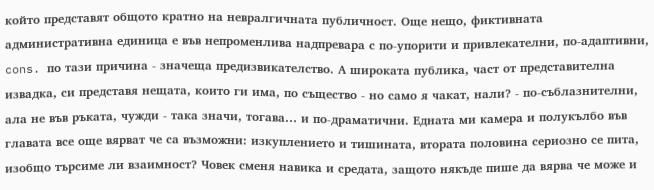който представят общото кратно на невралгичната публичност. Още нещо, фиктивната административна единица е във непроменлива надпревара с по-упорити и привлекателни, по-адаптивни, cons. по тази причина - значеща предизвикателство. А широката публика, част от представителна извадка, си представя нещата, които ги има, по същество - но само я чакат, нали? - по-съблазнителни, ала не във ръката, чужди - така значи, тогава… и по-драматични. Едната ми камера и полукълбо във главата все още вярват че са възможни: изкуплението и тишината, втората половина сериозно се пита, изобщо търсиме ли взаимност? Човек сменя навика и средата, защото някъде пише да вярва че може и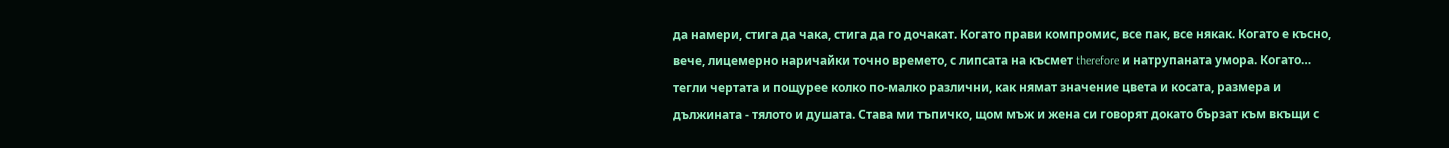да намери, стига да чака, стига да го дочакат. Когато прави компромис, все пак, все някак. Когато е късно, вече, лицемерно наричайки точно времето, с липсата на късмет therefore и натрупаната умора. Когато… тегли чертата и пощурее колко по-малко различни, как нямат значение цвета и косата, размера и дължината - тялото и душата. Става ми тъпичко, щом мъж и жена си говорят докато бързат към вкъщи с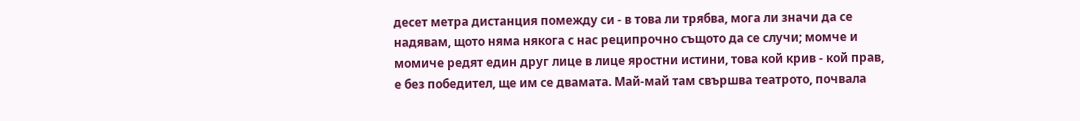десет метра дистанция помежду си - в това ли трябва, мога ли значи да се надявам, щото няма някога с нас реципрочно същото да се случи; момче и момиче редят един друг лице в лице яростни истини, това кой крив - кой прав, е без победител, ще им се двамата. Май-май там свършва театрото, почвала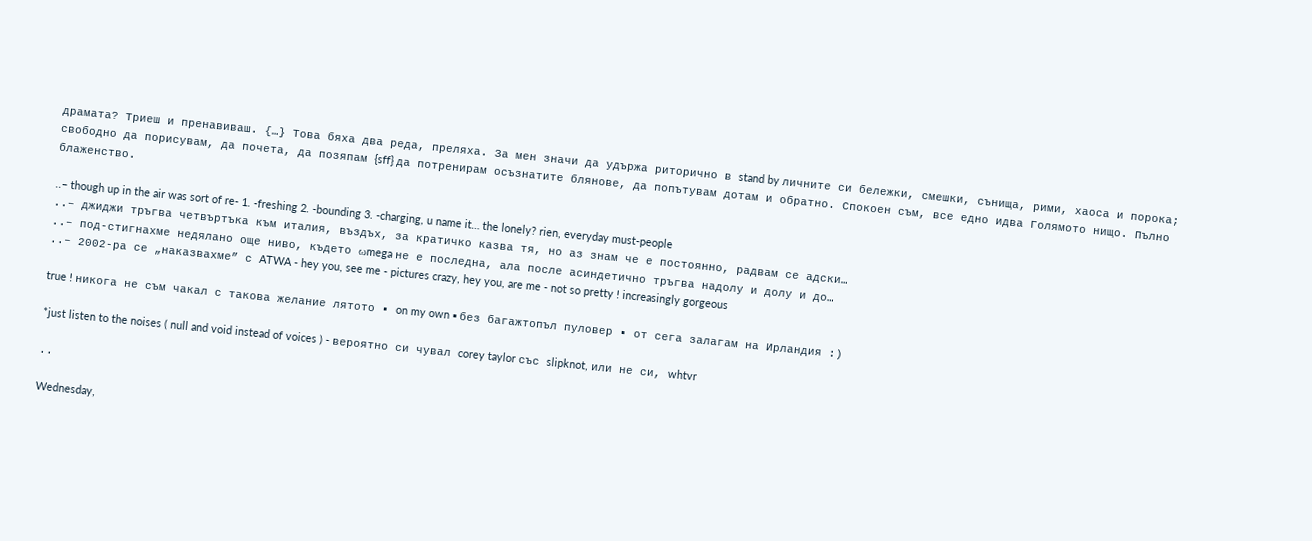драмата? Триеш и пренавиваш. {…} Това бяха два реда, преляха. За мен значи да удържа риторично в stand by личните си бележки, смешки, сънища, рими, хаоса и порока; свободно да порисувам, да почета, да позяпам {sff} да потренирам осъзнатите блянове, да попътувам дотам и обратно. Спокоен съм, все едно идва Голямото нищо. Пълно блаженство.

..– though up in the air was sort of re- 1. -freshing 2. -bounding 3. -charging, u name it… the lonely? rien, everyday must-people
..– джиджи тръгва четвъртъка към италия, въздъх, за кратичко казва тя, но аз знам че е постоянно, радвам се адски…
..– под-стигнахме недялано още ниво, където ωmega не е последна, ала после асиндетично тръгва надолу и долу и до…
..– 2002-ра се „наказвахме” с ATWA - hey you, see me - pictures crazy, hey you, are me - not so pretty ! increasingly gorgeous

true ! никога не съм чакал с такова желание лятото ▪ on my own ▪ без багажтопъл пуловер ▪ от сега залагам на Ирландия :)

*just listen to the noises ( null and void instead of voices ) - вероятно си чувал corey taylor със slipknot, или не си, whtvr

..

Wednesday,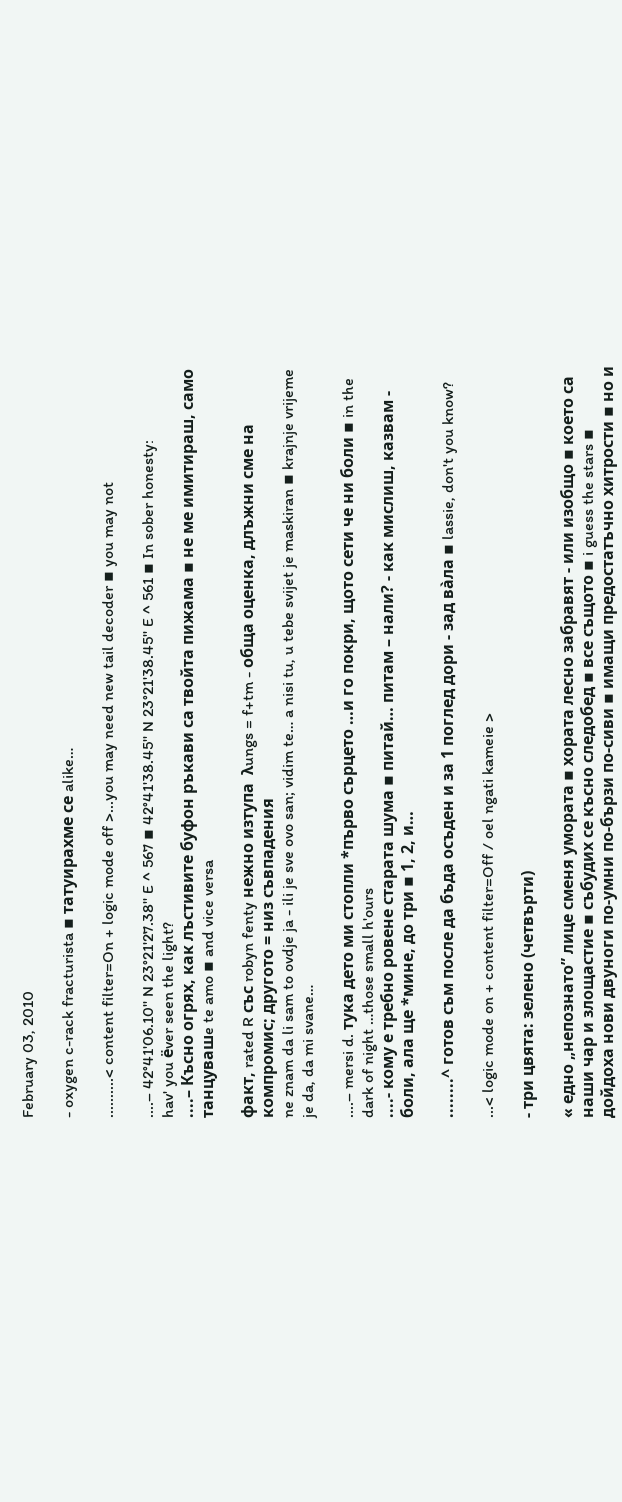February 03, 2010

- oxygen c-rack fracturista ▪ татуирахме се alike…

..........< content filter=On + logic mode off >...you may need new tail decoder ▪ you may not

....– 42°41'06.10'' N 23°21'27.38'' E ^ 567 ▪ 42°41'38.45'' N 23°21'38.45'' E ^ 561 ▪ In sober honesty: hav' you ёver seen the light?
....– Късно огрях, как лъстивите буфон ръкави са твойта пижама ▪ не ме имитираш, само танцувашe te amo ▪ and vice versa

факт, rated R със robyn fenty нежно изтупа  λungs = f+tm - обща оценка, длъжни сме на компромис; другото = низ съвпадения
ne znam da li sam to ovdje ja - ili je sve ovo san; vidim te… a nisi tu, u tebe svijet je maskiran ▪ krajnje vrijeme je da, da mi svane…

....– mersi d. тука дето ми стопли *първо сърцето …и го пoкри, щото сети че ни боли ▪ in the dark of night …those small h'ours
....- кому е требно ровене старата шума ▪ питай… питам – нали? - как мислиш, казвам - боли, ала ще *мине, до три ▪ 1, 2, и…

........^ готов съм после да бъда осъден и за 1 поглед дори - зад вàла ▪ lassie, don't you know?

...< logic mode on + content filter=Off / oel ngati kameie >

- три цвята: зелено (четвърти)

« едно „непознато” лице сменя умората ▪ хората лесно забравят - или изобщо ▪ което са наши чар и злощастие ▪ събудих се късно следобед ▪ все същото ▪ i guess the stars ▪ дойдоха нови двуноги по-умни по-бързи по-сиви ▪ имащи предостатъчно хитрости ▪ но и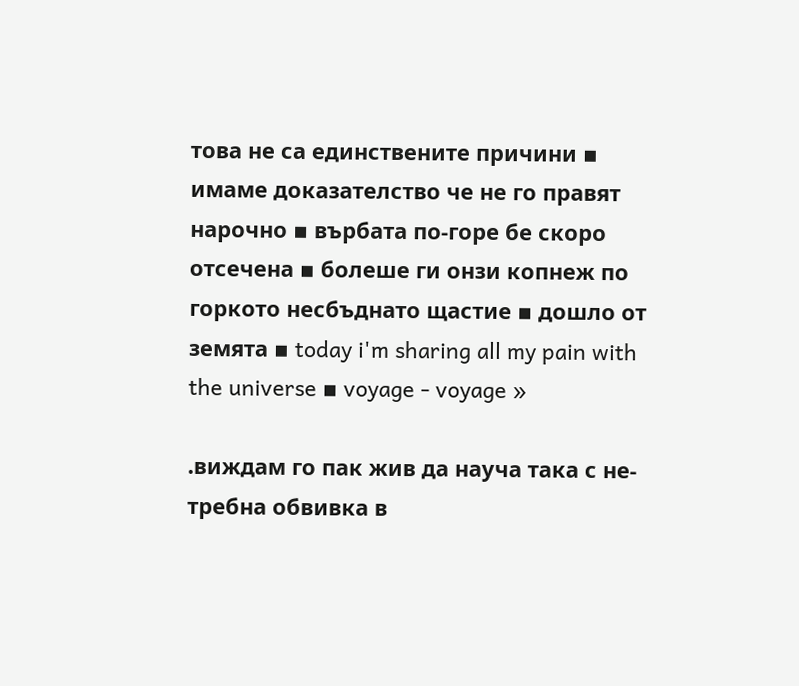това не са единствените причини ▪ имаме доказателство че не го правят нарочно ▪ върбата по-горе бе скоро отсечена ▪ болеше ги онзи копнеж по горкото несбъднато щастие ▪ дошло от земята ▪ today i'm sharing all my pain with the universe ▪ voyage - voyage »

.виждам го пак жив да науча така с не-требна обвивка в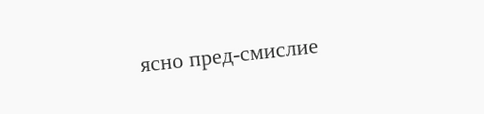ясно пред-смислие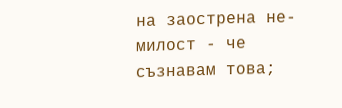на заострена не-милост - че съзнавам това;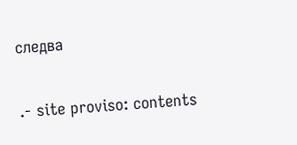следва

.- site proviso: contents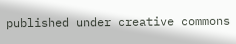published under creative commons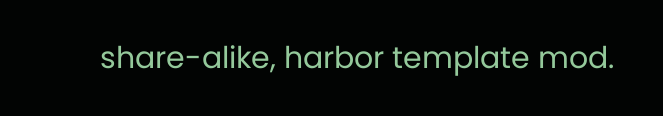share-alike, harbor template mod.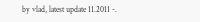by vlad, latest update 11.2011 -.